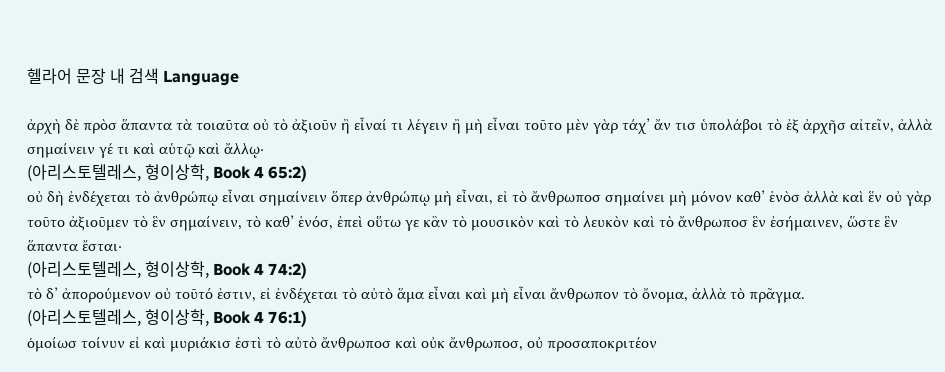헬라어 문장 내 검색 Language

ἀρχὴ δὲ πρὸσ ἅπαντα τὰ τοιαῦτα οὐ τὸ ἀξιοῦν ἢ εἶναί τι λέγειν ἢ μὴ εἶναι τοῦτο μὲν γὰρ τάχ’ ἄν τισ ὑπολάβοι τὸ ἐξ ἀρχῆσ αἰτεῖν, ἀλλὰ σημαίνειν γέ τι καὶ αὑτῷ καὶ ἄλλῳ·
(아리스토텔레스, 형이상학, Book 4 65:2)
οὐ δὴ ἐνδέχεται τὸ ἀνθρώπῳ εἶναι σημαίνειν ὅπερ ἀνθρώπῳ μὴ εἶναι, εἰ τὸ ἄνθρωποσ σημαίνει μὴ μόνον καθ’ ἑνὸσ ἀλλὰ καὶ ἕν οὐ γὰρ τοῦτο ἀξιοῦμεν τὸ ἓν σημαίνειν, τὸ καθ’ ἑνόσ, ἐπεὶ οὕτω γε κἂν τὸ μουσικὸν καὶ τὸ λευκὸν καὶ τὸ ἄνθρωποσ ἓν ἐσήμαινεν, ὥστε ἓν ἅπαντα ἔσται·
(아리스토텔레스, 형이상학, Book 4 74:2)
τὸ δ’ ἀπορούμενον οὐ τοῦτό ἐστιν, εἰ ἐνδέχεται τὸ αὐτὸ ἅμα εἶναι καὶ μὴ εἶναι ἄνθρωπον τὸ ὄνομα, ἀλλὰ τὸ πρᾶγμα.
(아리스토텔레스, 형이상학, Book 4 76:1)
ὁμοίωσ τοίνυν εἰ καὶ μυριάκισ ἐστὶ τὸ αὐτὸ ἄνθρωποσ καὶ οὐκ ἄνθρωποσ, οὐ προσαποκριτέον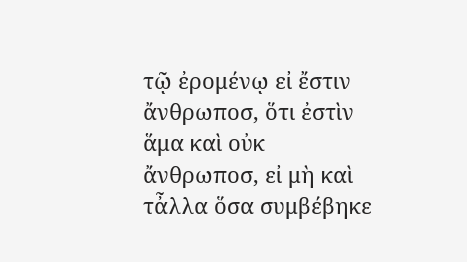τῷ ἐρομένῳ εἰ ἔστιν ἄνθρωποσ, ὅτι ἐστὶν ἅμα καὶ οὐκ ἄνθρωποσ, εἰ μὴ καὶ τἆλλα ὅσα συμβέβηκε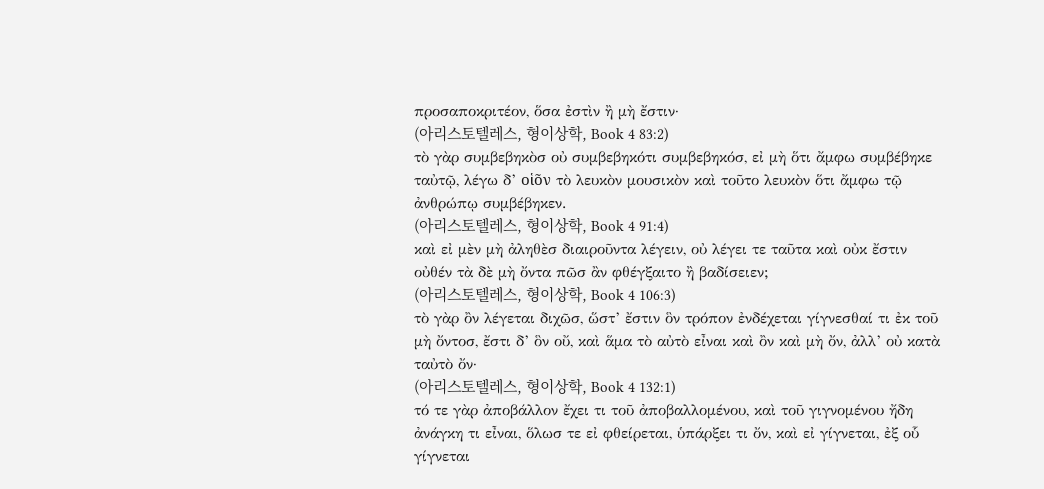προσαποκριτέον, ὅσα ἐστὶν ἢ μὴ ἔστιν·
(아리스토텔레스, 형이상학, Book 4 83:2)
τὸ γὰρ συμβεβηκὸσ οὐ συμβεβηκότι συμβεβηκόσ, εἰ μὴ ὅτι ἄμφω συμβέβηκε ταὐτῷ, λέγω δ’ οἱο͂ν τὸ λευκὸν μουσικὸν καὶ τοῦτο λευκὸν ὅτι ἄμφω τῷ ἀνθρώπῳ συμβέβηκεν.
(아리스토텔레스, 형이상학, Book 4 91:4)
καὶ εἰ μὲν μὴ ἀληθὲσ διαιροῦντα λέγειν, οὐ λέγει τε ταῦτα καὶ οὐκ ἔστιν οὐθέν τὰ δὲ μὴ ὄντα πῶσ ἂν φθέγξαιτο ἢ βαδίσειεν;
(아리스토텔레스, 형이상학, Book 4 106:3)
τὸ γὰρ ὂν λέγεται διχῶσ, ὥστ’ ἔστιν ὃν τρόπον ἐνδέχεται γίγνεσθαί τι ἐκ τοῦ μὴ ὄντοσ, ἔστι δ’ ὃν οὔ, καὶ ἅμα τὸ αὐτὸ εἶναι καὶ ὂν καὶ μὴ ὄν, ἀλλ’ οὐ κατὰ ταὐτὸ ὄν·
(아리스토텔레스, 형이상학, Book 4 132:1)
τό τε γὰρ ἀποβάλλον ἔχει τι τοῦ ἀποβαλλομένου, καὶ τοῦ γιγνομένου ἤδη ἀνάγκη τι εἶναι, ὅλωσ τε εἰ φθείρεται, ὑπάρξει τι ὄν, καὶ εἰ γίγνεται, ἐξ οὗ γίγνεται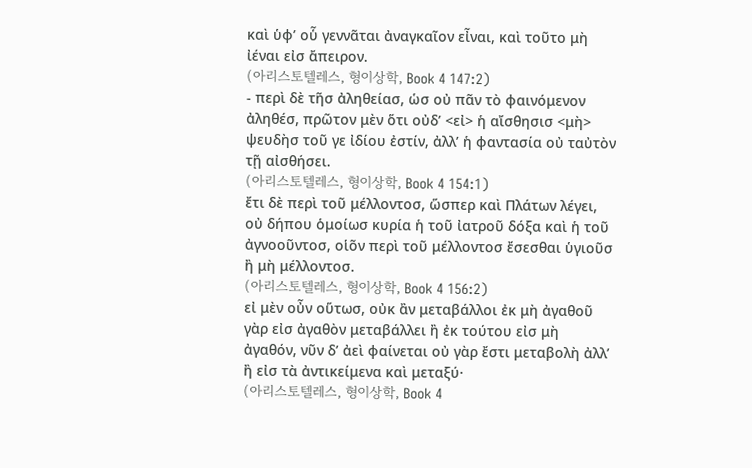καὶ ὑφ’ οὗ γεννᾶται ἀναγκαῖον εἶναι, καὶ τοῦτο μὴ ἰέναι εἰσ ἄπειρον.
(아리스토텔레스, 형이상학, Book 4 147:2)
‐ περὶ δὲ τῆσ ἀληθείασ, ὡσ οὐ πᾶν τὸ φαινόμενον ἀληθέσ, πρῶτον μὲν ὅτι οὐδ’ <εἰ> ἡ αἴσθησισ <μὴ> ψευδὴσ τοῦ γε ἰδίου ἐστίν, ἀλλ’ ἡ φαντασία οὐ ταὐτὸν τῇ αἰσθήσει.
(아리스토텔레스, 형이상학, Book 4 154:1)
ἔτι δὲ περὶ τοῦ μέλλοντοσ, ὥσπερ καὶ Πλάτων λέγει, οὐ δήπου ὁμοίωσ κυρία ἡ τοῦ ἰατροῦ δόξα καὶ ἡ τοῦ ἀγνοοῦντοσ, οἱο͂ν περὶ τοῦ μέλλοντοσ ἔσεσθαι ὑγιοῦσ ἢ μὴ μέλλοντοσ.
(아리스토텔레스, 형이상학, Book 4 156:2)
εἰ μὲν οὖν οὕτωσ, οὐκ ἂν μεταβάλλοι ἐκ μὴ ἀγαθοῦ γὰρ εἰσ ἀγαθὸν μεταβάλλει ἢ ἐκ τούτου εἰσ μὴ ἀγαθόν, νῦν δ’ ἀεὶ φαίνεται οὐ γὰρ ἔστι μεταβολὴ ἀλλ’ ἢ εἰσ τὰ ἀντικείμενα καὶ μεταξύ·
(아리스토텔레스, 형이상학, Book 4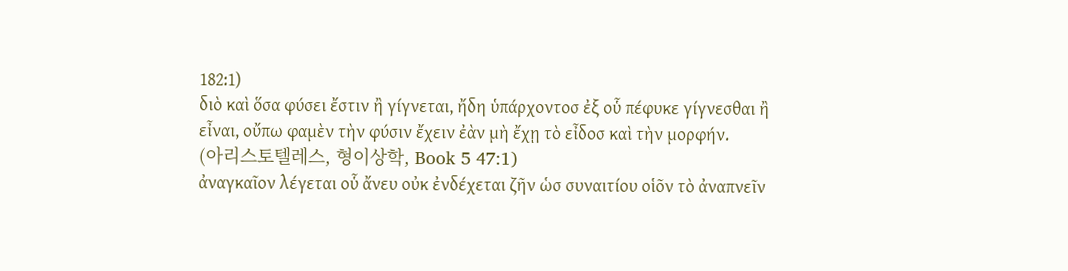182:1)
διὸ καὶ ὅσα φύσει ἔστιν ἢ γίγνεται, ἤδη ὑπάρχοντοσ ἐξ οὗ πέφυκε γίγνεσθαι ἢ εἶναι, οὔπω φαμὲν τὴν φύσιν ἔχειν ἐὰν μὴ ἔχῃ τὸ εἶδοσ καὶ τὴν μορφήν.
(아리스토텔레스, 형이상학, Book 5 47:1)
ἀναγκαῖον λέγεται οὗ ἄνευ οὐκ ἐνδέχεται ζῆν ὡσ συναιτίου οἱο͂ν τὸ ἀναπνεῖν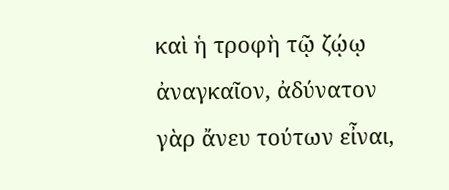καὶ ἡ τροφὴ τῷ ζῴῳ ἀναγκαῖον, ἀδύνατον γὰρ ἄνευ τούτων εἶναι,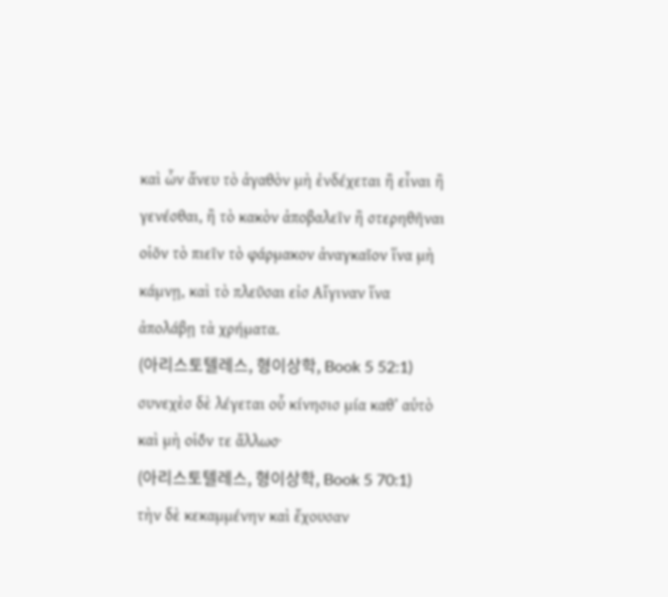καὶ ὧν ἄνευ τὸ ἀγαθὸν μὴ ἐνδέχεται ἢ εἶναι ἢ γενέσθαι, ἢ τὸ κακὸν ἀποβαλεῖν ἢ στερηθῆναι οἱο͂ν τὸ πιεῖν τὸ φάρμακον ἀναγκαῖον ἵνα μὴ κάμνῃ, καὶ τὸ πλεῦσαι εἰσ Αἴγιναν ἵνα ἀπολάβῃ τὰ χρήματα.
(아리스토텔레스, 형이상학, Book 5 52:1)
συνεχὲσ δὲ λέγεται οὗ κίνησισ μία καθ’ αὑτὸ καὶ μὴ οἱο͂́ν τε ἄλλωσ·
(아리스토텔레스, 형이상학, Book 5 70:1)
τὴν δὲ κεκαμμένην καὶ ἔχουσαν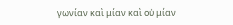γωνίαν καὶ μίαν καὶ οὐ μίαν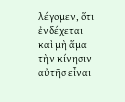λέγομεν, ὅτι ἐνδέχεται καὶ μὴ ἅμα τὴν κίνησιν αὐτῆσ εἶναι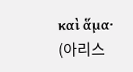καὶ ἅμα·
(아리스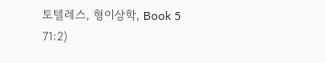토텔레스, 형이상학, Book 5 71:2)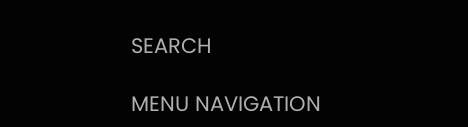SEARCH

MENU NAVIGATION